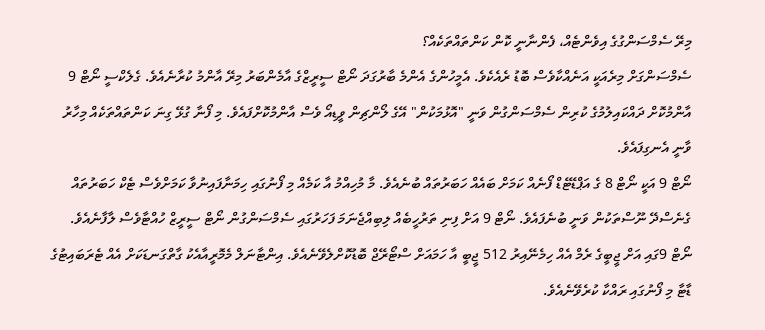މިރޭ ސެމްސަންގުގެ އިވެންޓެއް، ފެންނާނީ ކޮން ކަންތައްތަކެއް؟
ސެމްސަންގަށް މިރެއަކީ އަނެއްކާވެސް ބޮޑު ރެއެކެވެ. އެމީހުންގެ އެންމެ ބާރުގަދަ ނޯޓް ސީރީޒްގެ އާމެންބަރު މިރޭ އާންމު ކުރާނެއެވެ. ގެލެކްސީ ނޯޓް 9 އާންމުކޮށް ދައްކައިލުމުގެ ކުރިން ސެމްސަންގުން ވަނީ "އޮޅުމަކުން" އޭގެ ލޯންޗިން ވީޑިއޯ ވެސް އާންމުކޮށްފައެވެ. މި ފޯނާ ގުޅޭ ގިނަ ކަންތައްތަކެއް މިހާރު ވާނީ އެނގިފައެވެ.
ނޯޓް 9 އަކީ ނޯޓް 8 ގެ އަޕްޑޭޓެޑް ފޯނެއް ކަމަށް ބައެއް ހަބަރުތައް ބުނެއެވެ. މާ މުހިއްމު އާ ކަމެއް މި ފޯނުގައި ހިމަނާފައިނުވާ ކަމަށްވެސް ޓެކް ހަބަރުތައް ގެނެސްދޭ ނޫސްތަކުން ވަނީ ބުނެފައެވެ. ނޯޓް 9 އަށް ފިނި ތަރުހީބެއް ލިބިއްޖެނަމަ ފަހަރުގައި ސެމްސަންގުން ނޯޓް ސީރީޒް ހުއްޓާވެސް ލާފާނެއެވެ.
ނޯޓް 9ގައި އަށް ޖީބީގެ ރެމް އެއް ހިމެނޭއިރު 512 ޖީބީ އާ ހަމައަށް ސްޓޯރޭޖް ބޮޑުކޮށްލެވޭނެއެވެ. އިންޓާނަލް މެމޮރީއާއެކު ގާތްގަނޑަކަށް އެއް ޓެރަބައިޓުގެ ޑާޓާ މި ފޯނުގައި ރައްކާ ކުރެވޭނެއެވެ.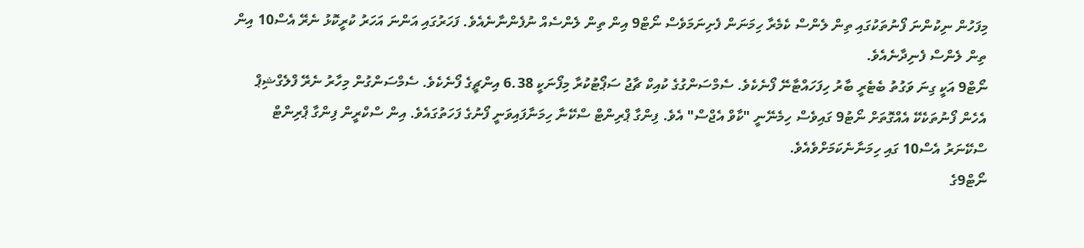މިފަހުން ނިކުންނަ ފޯނުތަކުގައި ތިން ލެންސް ކެމެރާ ހިމަނަން ފެށިނަމަވެސް ނޯޓް9 އިން ތިން ލެންސެއް ނުފެންނާނެއެވެ. ފަހަރުގައި އަންނަ އަހަރު ކުރީކޮޅު ނެރޭ އެސް10 އިން ތިން ލެންސް ފެނިދާނެއެވެ.
ނޯޓް9 އަކީ ގިނަ ވަގުތު ބެޓެރީ ބާރު ހިފަހައްޓާނޭ ފޯނެކެވެ. ސެމްސަންގުގެ ކުއިކް ޗާޖު ސަޕޯޓުކުރާ މިފޯނަކީ 6.38 އިންޗީގެ ފޯނެކެވެ. ސެމްސަންގުން މިހާރު ނެރޭ ފްލެގްޝިޕް އެހެން ފޯނުތަކެކޭ އެއްގޮތަށް ނޯޓު9 ގައިވެސް ހިމެނޭނީ "ކާވް އެޖްސް" އެވެ. ފިންގާ ޕްރިންޓް ސްކޭނާ ހިމަނާފައިވަނީ ފޯނުގެ ފަހަތުގައެވެ. އިން ސްކްރީން ފިންގާ ޕްރިންޓް ސްކޭނަރު އެސް10 ގައި ހިމަނާނެކަމަށްވެއެވެ.
ނޯޓް9ގެ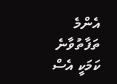އެންމެ ތަފާތުވާނެ ކަމަކީ އެސް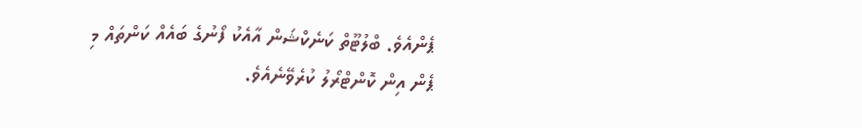ޕެންއެވެ. ބްލުޓޫތް ކަނެކްޝަން އާއެކު ފޯނުގެ ބައެއް ކަންތައް މި ޕެން އިން ކޮންޓްރޯލު ކުރެވޭނެއެވެ.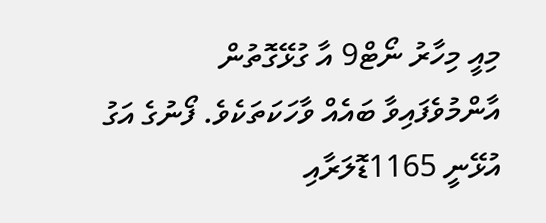މިއީ މިހާރު ނޯޓް9 އާ ގުޅޭގޮތުން އާންމުވެފައިވާ ބައެއް ވާހަކަތަކެވެ. ފޯނުގެ އަގު އުޅޭނީ 1165ޑޮލަރާއި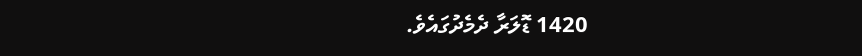1420 ޑޮލަރާ ދެމެދުގައެވެ.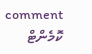comment ކޮމެންޓް